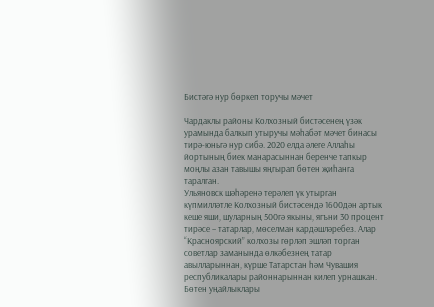Бистәгә нур бөркеп торучы мәчет

Чардаклы районы Колхозный бистәсенең үзәк урамында балкып утыручы мәһабәт мәчет бинасы тирә-юньгә нур сибә. 2020 елда әлеге Аллаһы йортының биек манарасыннан беренче тапкыр моңлы азан тавышы яңгырап бөтен җиһанга таралган.
Ульяновск шәһәренә терәлеп үк утырган күпмилләтле Колхозный бистәсендә 1600дән артык кеше яши, шуларның 500гә якыны, ягъни 30 процент тирәсе – татарлар, мөселман кардәшләребез. Алар “Красноярский” колхозы гөрләп эшләп торган советлар заманында өлкәбезнең татар авылларыннан, күрше Татарстан һәм Чувашия республикалары районнарыннан килеп урнашкан. Бөтен уңайлыклары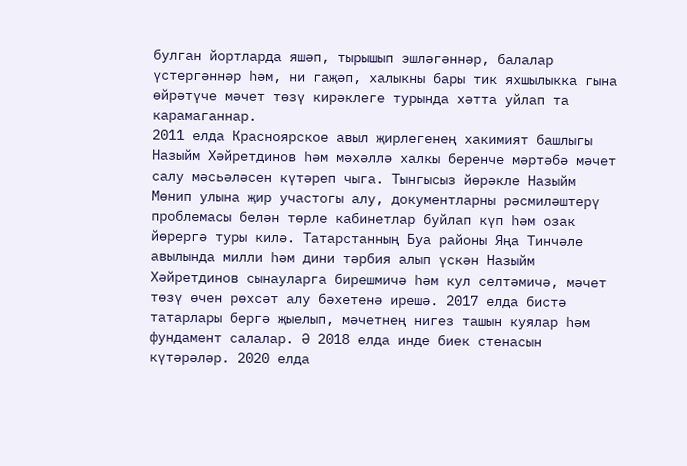булган йортларда яшәп, тырышып эшләгәннәр, балалар үстергәннәр һәм, ни гаҗәп, халыкны бары тик яхшылыкка гына өйрәтүче мәчет төзү кирәклеге турында хәтта уйлап та карамаганнар.
2011 елда Красноярское авыл җирлегенең хакимият башлыгы Назыйм Хәйретдинов һәм мәхәллә халкы беренче мәртәбә мәчет салу мәсьәләсен күтәреп чыга. Тынгысыз йөрәкле Назыйм Мөнип улына җир участогы алу, документларны рәсмиләштерү проблемасы белән төрле кабинетлар буйлап күп һәм озак йөрергә туры килә. Татарстанның Буа районы Яңа Тинчәле авылында милли һәм дини тәрбия алып үскән Назыйм Хәйретдинов сынауларга бирешмичә һәм кул селтәмичә, мәчет төзү өчен рөхсәт алу бәхетенә ирешә. 2017 елда бистә татарлары бергә җыелып, мәчетнең нигез ташын куялар һәм фундамент салалар. Ә 2018 елда инде биек стенасын күтәрәләр. 2020 елда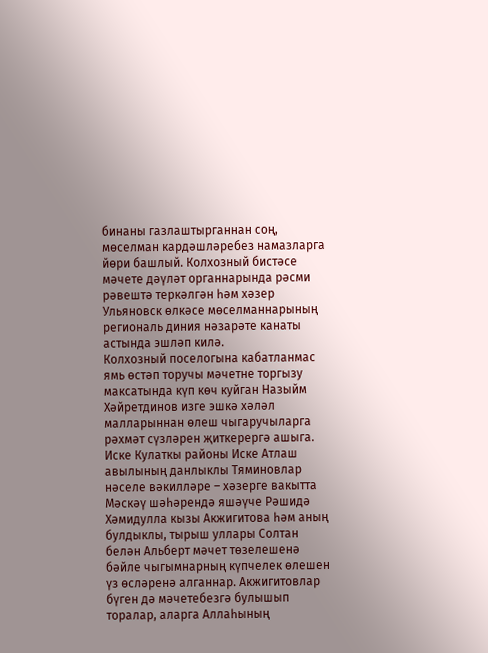бинаны газлаштырганнан соң, мөселман кардәшләребез намазларга йөри башлый. Колхозный бистәсе мәчете дәүләт органнарында рәсми рәвештә теркәлгән һәм хәзер Ульяновск өлкәсе мөселманнарының региональ диния нәзарәте канаты астында эшләп килә.
Колхозный поселогына кабатланмас ямь өстәп торучы мәчетне торгызу максатында күп көч куйган Назыйм Хәйретдинов изге эшкә хәләл малларыннан өлеш чыгаручыларга рәхмәт сүзләрен җиткерергә ашыга. Иске Кулаткы районы Иске Атлаш авылының данлыклы Тяминовлар нәселе вәкилләре – хәзерге вакытта Мәскәү шәһәрендә яшәүче Рәшидә Хәмидулла кызы Акжигитова һәм аның булдыклы, тырыш уллары Солтан белән Альберт мәчет төзелешенә бәйле чыгымнарның күпчелек өлешен үз өсләренә алганнар. Акжигитовлар бүген дә мәчетебезгә булышып торалар, аларга Аллаһының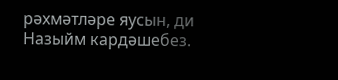рәхмәтләре яусын, ди Назыйм кардәшебез.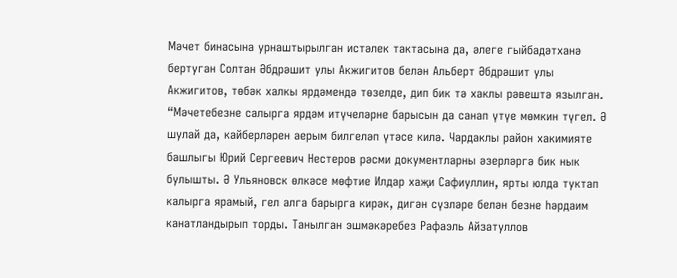Мәчет бинасына урнаштырылган истәлек тактасына да, әлеге гыйбадәтханә бертуган Солтан Әбдрәшит улы Акжигитов белән Альберт Әбдрәшит улы Акжигитов, төбәк халкы ярдәмендә төзелде, дип бик тә хаклы рәвештә язылган.
“Мәчетебезне салырга ярдәм итүчеләрне барысын да санап үтүе мөмкин түгел. Ә шулай да, кайберләрен аерым билгеләп үтәсе килә. Чардаклы район хакимияте башлыгы Юрий Сергеевич Нестеров рәсми документларны әзерләргә бик нык булышты. Ә Ульяновск өлкәсе мөфтие Илдар хаҗи Сафиуллин, ярты юлда туктап калырга ярамый, гел алга барырга кирәк, дигән сүзләре белән безне һәрдаим канатландырып торды. Танылган эшмәкәребез Рафаэль Айзатуллов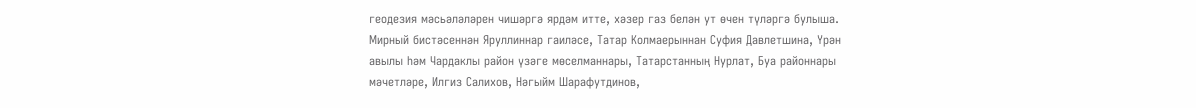геодезия мәсьәләләрен чишәргә ярдәм итте, хәзер газ белән ут өчен түләргә булыша. Мирный бистәсеннән Яруллиннар гаиләсе, Татар Колмаерыннан Суфия Давлетшина, Үрән авылы һәм Чардаклы район үзәге мөселманнары, Татарстанның Нурлат, Буа районнары мәчетләре, Илгиз Салихов, Нәгыйм Шарафутдинов,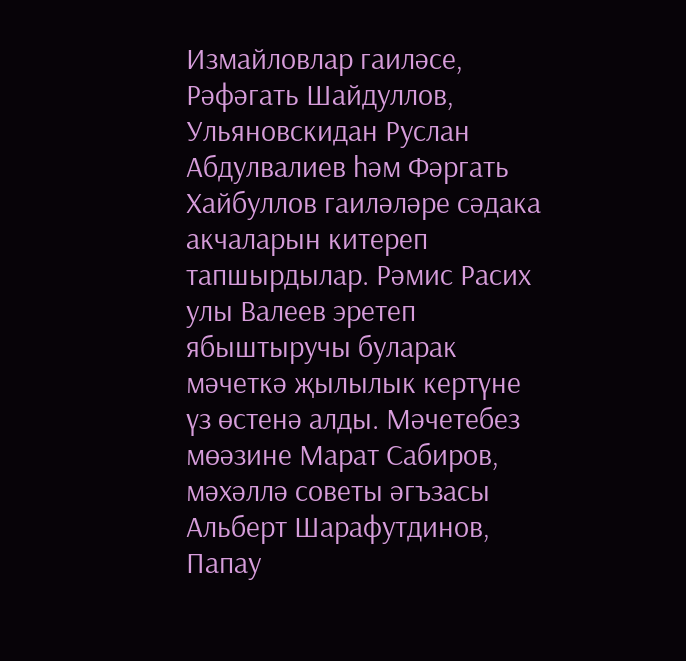Измайловлар гаиләсе, Рәфәгать Шайдуллов, Ульяновскидан Руслан Абдулвалиев һәм Фәргать Хайбуллов гаиләләре сәдака акчаларын китереп тапшырдылар. Рәмис Расих улы Валеев эретеп ябыштыручы буларак мәчеткә җылылык кертүне үз өстенә алды. Мәчетебез мөәзине Марат Сабиров, мәхәллә советы әгъзасы Альберт Шарафутдинов, Папау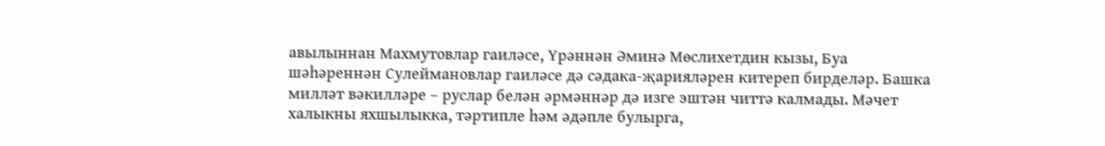авылыннан Махмутовлар гаиләсе, Үрәннән Әминә Мөслихетдин кызы, Буа шәһәреннән Сулеймановлар гаиләсе дә сәдака-җарияләрен китереп бирделәр. Башка милләт вәкилләре – руслар белән әрмәннәр дә изге эштән читтә калмады. Мәчет халыкны яхшылыкка, тәртипле һәм әдәпле булырга,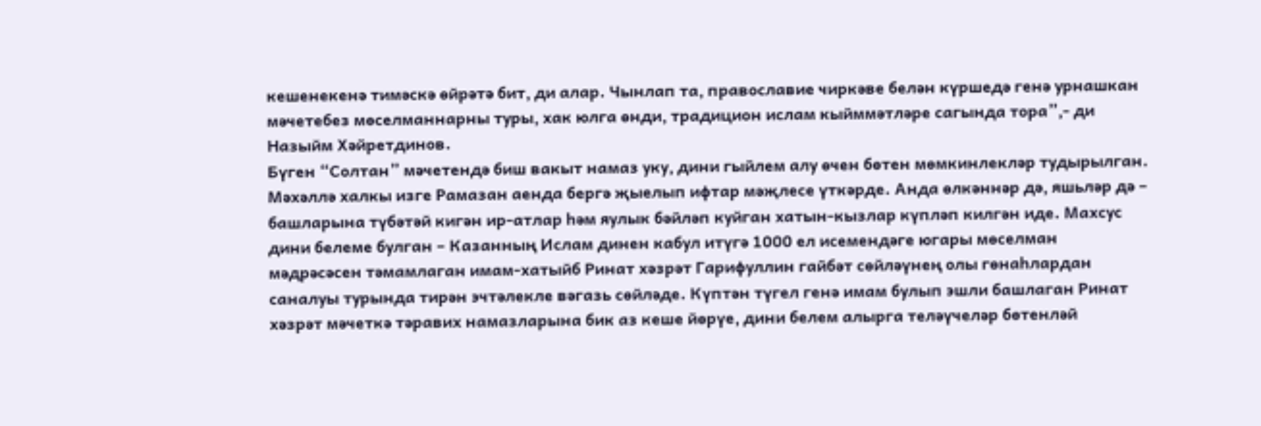кешенекенә тимәскә өйрәтә бит, ди алар. Чынлап та, православие чиркәве белән күршедә генә урнашкан мәчетебез мөселманнарны туры, хак юлга өнди, традицион ислам кыйммәтләре сагында тора”,- ди Назыйм Хәйретдинов.
Бүген “Солтан” мәчетендә биш вакыт намаз уку, дини гыйлем алу өчен бөтен мөмкинлекләр тудырылган. Мәхәллә халкы изге Рамазан аенда бергә җыелып ифтар мәҗлесе үткәрде. Анда өлкәннәр дә, яшьләр дә – башларына түбәтәй кигән ир-атлар һәм яулык бәйләп куйган хатын-кызлар күпләп килгән иде. Махсус дини белеме булган – Казанның Ислам динен кабул итүгә 1000 ел исемендәге югары мөселман мәдрәсәсен тәмамлаган имам-хатыйб Ринат хәзрәт Гарифуллин гайбәт сөйләүнең олы гөнаһлардан саналуы турында тирән эчтәлекле вәгазь сөйләде. Күптән түгел генә имам булып эшли башлаган Ринат хәзрәт мәчеткә тәравих намазларына бик аз кеше йөрүе, дини белем алырга теләүчеләр бөтенләй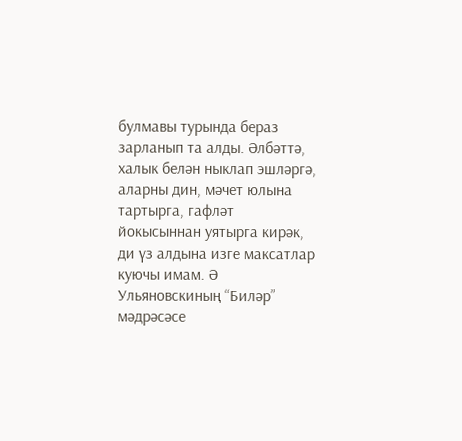булмавы турында бераз зарланып та алды. Әлбәттә, халык белән ныклап эшләргә, аларны дин, мәчет юлына тартырга, гафләт йокысыннан уятырга кирәк, ди үз алдына изге максатлар куючы имам. Ә Ульяновскиның “Биләр” мәдрәсәсе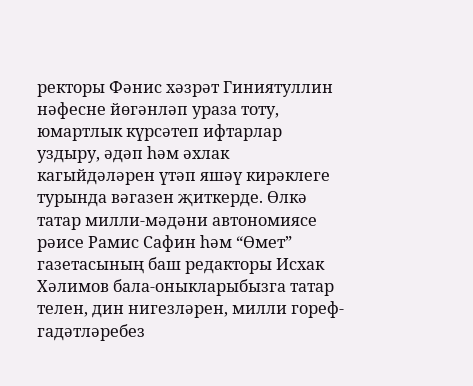ректоры Фәнис хәзрәт Гиниятуллин нәфесне йөгәнләп ураза тоту, юмартлык күрсәтеп ифтарлар уздыру, әдәп һәм әхлак кагыйдәләрен үтәп яшәү кирәклеге турында вәгазен җиткерде. Өлкә татар милли-мәдәни автономиясе рәисе Рамис Сафин һәм “Өмет” газетасының баш редакторы Исхак Хәлимов бала-оныкларыбызга татар телен, дин нигезләрен, милли гореф-гадәтләребез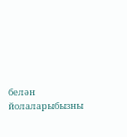белән йолаларыбызны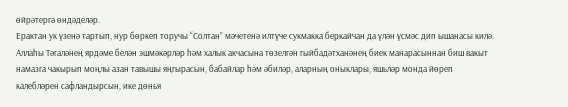өйрәтергә өндәделәр.
Ерактан ук үзенә тартып, нур бөркеп торучы “Солтан” мәчетенә илтүче сукмакка беркайчан да үлән үсмәс дип ышанасы килә. Аллаһы Тәгаләнең ярдәме белән эшмәкәрләр һәм халык акчасына төзелгән гыйбадәтханәнең биек манарасыннан биш вакыт намазга чакырып моңлы азан тавышы яңгырасын, бабайлар һәм әбиләр, аларның оныклары, яшьләр монда йөреп калебләрен сафландырсын, ике дөнья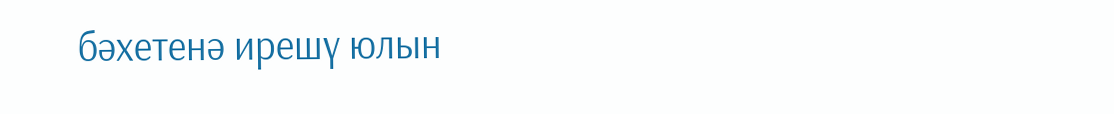бәхетенә ирешү юлын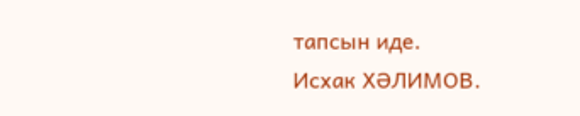тапсын иде.
Исхак ХӘЛИМОВ.